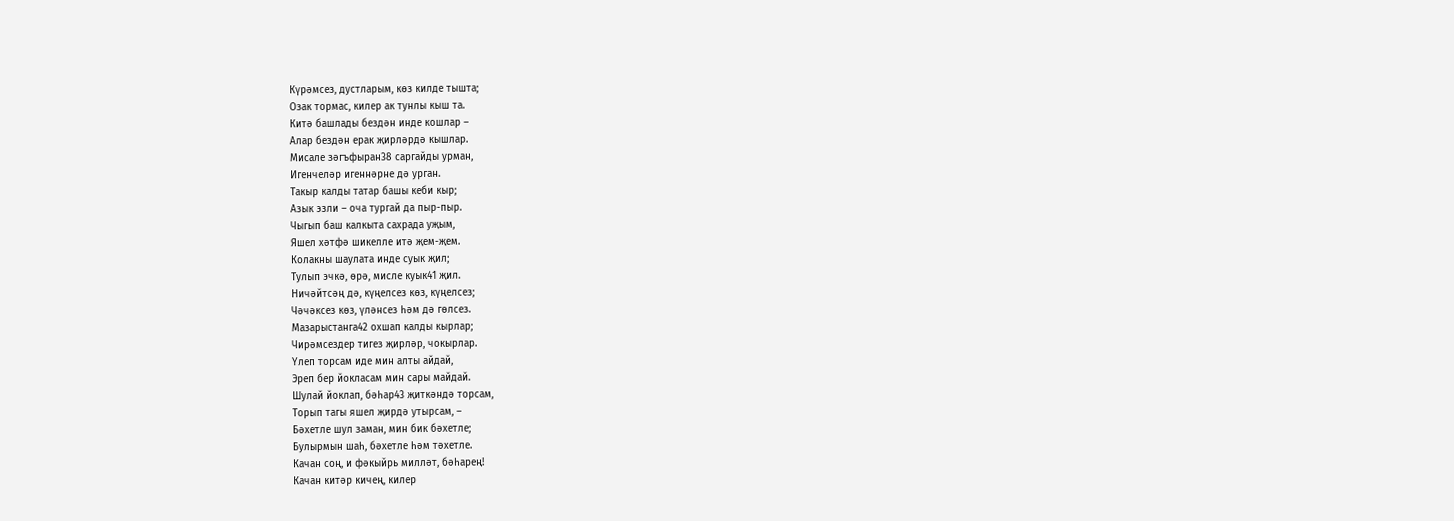Күрәмсез, дустларым, көз килде тышта;
Озак тормас, килер ак тунлы кыш та.
Китә башлады бездән инде кошлар –
Алар бездән ерак җирләрдә кышлар.
Мисале зәгъфыран38 саргайды урман,
Игенчеләр игеннәрне дә урган.
Такыр калды татар башы кеби кыр;
Азык эзли – оча тургай да пыр-пыр.
Чыгып баш калкыта сахрада уҗым,
Яшел хәтфә шикелле итә җем-җем.
Колакны шаулата инде суык җил;
Тулып эчкә, өрә, мисле куык41 җил.
Ничәйтсәң дә, күңелсез көз, күңелсез;
Чәчәксез көз, үләнсез һәм дә гөлсез.
Мазарыстанга42 охшап калды кырлар;
Чирәмсездер тигез җирләр, чокырлар.
Үлеп торсам иде мин алты айдай,
Эреп бер йокласам мин сары майдай.
Шулай йоклап, бәһар43 җиткәндә торсам,
Торып тагы яшел җирдә утырсам, –
Бәхетле шул заман, мин бик бәхетле;
Булырмын шаһ, бәхетле һәм тәхетле.
Качан соң, и фәкыйрь милләт, бәһарең!
Качан китәр кичең, килер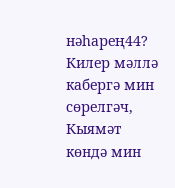нәһарең44?
Килер мәллә кабергә мин сөрелгәч,
Кыямәт көндә мин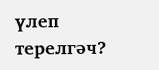үлеп терелгәч?